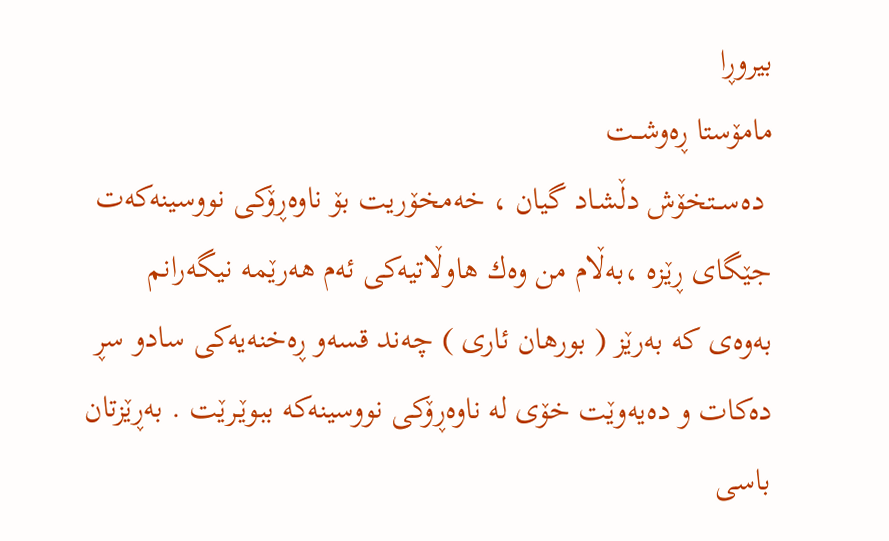بیروڕا
مامۆستا ڕەوشــت
 دەســتخۆش دڵشـاد گیان ، خەمخۆریت بۆ ناوەڕۆكی نووسینەكەت جێگای ڕێزە ،بەڵام من وەك هاوڵاتیەكی ئەم هەرێمە نیگەرانم بەوەی كە بەرێز ( بورهان ئاری ) چەند قسەو ڕەخنەیەكی سادو سڕ دەكات و دەیەوێت خۆی لە ناوەڕۆكی نووسینەكە ببوێـرێت . بەڕێزتان باسی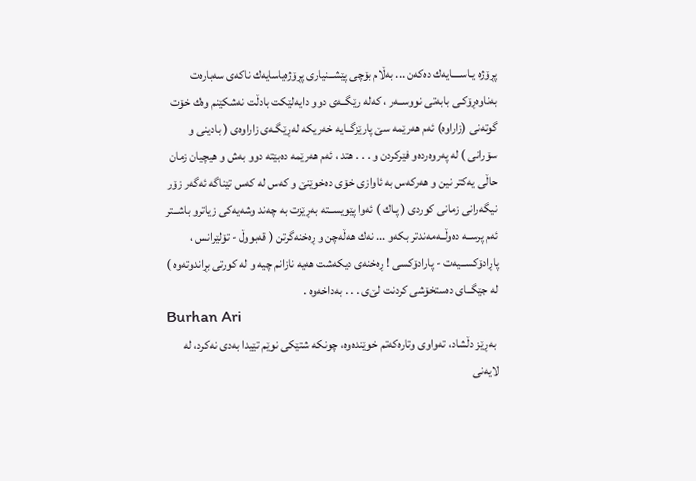پڕۆژە یـاســــایەك دەكەن ... بەڵام بۆچی پێشــنیاری پڕۆژەیاسایەك ناكەی سەبارەت بەناوەڕۆكـی بابەتی نووســەر ، كەلە رێگــەی دوو دایەلێكت بادڵت نەشكێنم وەك خۆت گوتەنی (زاراوە) ئەم هەرێمە سێ‌ پارێزگــایە خەریكە لەڕێگـەی زاراوەی ( بادینی و سۆرانی ) لە پەروەردەو فێركردن و . . . هتد ، ئەم هەرێمە دەبێتە دوو بەش و هیچیان زمان حاڵی یەكتر نین و هەركەس بە ئاوازی خۆی دەخوێنێ و كەس لە كەس تێناگە ئەگەر زۆر نیگەرانی زمانی كوردی ( پـاك ) ئەوا پێویســتە بەڕێزت بە چەند وشەیەكی زیاترو باشــتر ئەم پرســە دەوڵــەمەندتر بكەو ... نەك هەڵەچن و ڕەخنەگرتن ( قەبووڵ - تۆلێرانس ، پاڕادۆكســیەت - پارادۆكسی ! ڕەخنەی دیكەشت هەیە نازانم چیە و لە كورتی بڕاندوتەوە ) لە جێگــای دەستخۆشی كردنت لێ‌ی . . . بەداخەوە .
Burhan Ari
 به‌ڕێز دڵشاد، ته‌واوی وتاره‌که‌تم خوێنده‌وه‌، چونکه‌ شتێکی نوێم تێیدا به‌دی نه‌کرد، له‌ لایه‌نی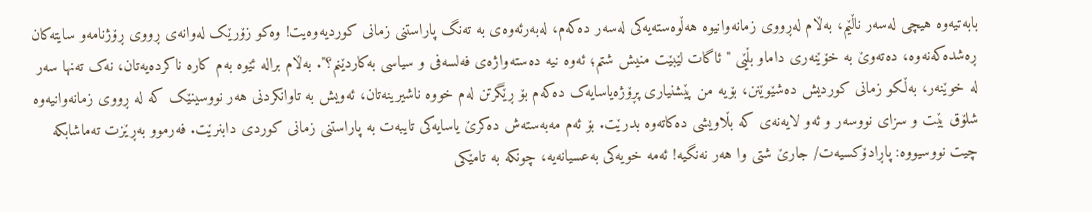بابه‌تیه‌وه‌ هیچی له‌سه‌ر ناڵێم، به‌ڵام له‌ڕووی زمانه‌وانیوه‌ هه‌ڵوه‌سته‌یه‌کی له‌سه‌ر ده‌که‌م، له‌به‌رئه‌وه‌ی به‌ ته‌نگ پاراستنی زمانی کوردیه‌وه‌یت! وه‌کو زۆرێک له‌وانه‌ی ڕووی ڕۆژنامه‌و سایته‌کان ڕه‌شده‌که‌نه‌وه، ده‌ته‌وێ به‌ خۆێنه‌ری داماو بڵێی " ئاگات لێبێت منیش شتم؛ ئه‌وه‌ نیه‌ ده‌سته‌واژه‌ی فه‌لسه‌فی و سیاسی به‌کاردێنم؟". به‌ڵام براله‌ ئێوه‌ به‌م کاره‌ ناکرده‌یه‌تان، نه‌ک ته‌نها سه‌ر له‌ خوێنه‌ر، به‌ڵکو زمانی کوردیش ده‌شێوێنن، بۆیه‌ من پێشنیاری پڕۆژه‌یاسایه‌ک ده‌که‌م بۆ ڕێگرتن له‌م خووه‌ ناشیرینه‌تان، ئه‌ویش به‌ تاوانکردنی هه‌ر نووسینێک که‌ له‌ ڕووی زمانه‌وانیه‌وه‌ شلۆق بێت و سزای نووسه‌ر و ئه‌و لایه‌نه‌ی که‌ بڵاویشی ده‌کاته‌وه بدرێت. بۆ ئه‌م مه‌به‌سته‌ش ده‌کرێ یاسایه‌کی تایبه‌ت به‌ پاراستنی زمانی کوردی دابنرێت. فه‌رموو به‌ڕێزت ته‌ماشابکه‌ چیت نووسیووه‌: پاڕادۆکسیه‌ت/ جارێ شتی وا هه‌ر نه‌نگیه‌! ئه‌مه‌ خویه‌کی به‌عسیانه‌یه‌، چونکه‌ به‌ تامێکی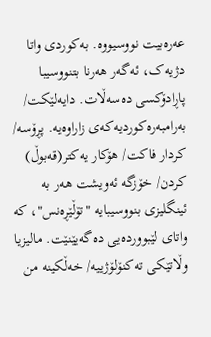عه‌ره‌بیت نووسیووه‌. به‌کوردی واتا دژیه‌ک، ئه‌گه‌ر هه‌رنا بتنووسیبا پاڕادۆکسی ده‌سه‌ڵات. دایه‌لێکت/ به‌رامبه‌ره‌کوردیه‌که‌ی زاراوه‌یه‌. پڕۆسه‌/ کردار فاکت/ هۆکار یه‌کتر(قه‌بوڵ) کردن/ خۆزگه‌ ئه‌ویشت هه‌ر به‌ ئینگلیزی بنووسیبایه‌ "تۆڵێڕه‌نس"، که‌ واتای لێبوورده‌یی ده‌گه‌یێنێت. مالیزیا وڵاتێكی‌ ته‌كنۆلۆژییه‌/ خه‌ڵکینه‌ من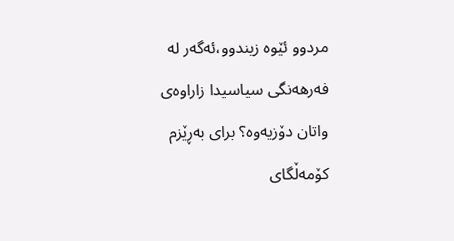مردوو ئێوه‌ زیندوو،ئه‌گه‌ر له‌ فه‌رهه‌نگی سیاسیدا زاراوه‌ی واتان دۆزیه‌وه‌؟ برای به‌ڕێزم کۆمه‌ڵگای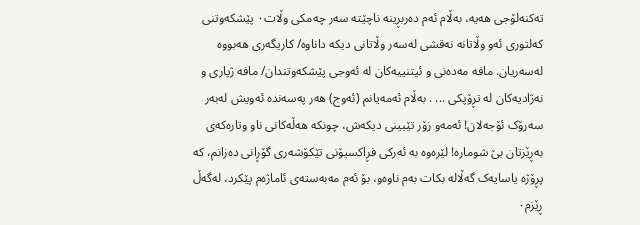ته‌کنه‌لۆجی هه‌یه‌، به‌ڵام ئه‌م ده‌ربڕینه‌ ناچێته‌ سه‌ر چه‌مکی وڵات۰ پێشكه‌وتنی‌ كەلتوری‌ ئه‌و وڵاتانه‌ نه‌قشی‌ له‌سه‌ر وڵاتانی‌ دیكه‌ داناوه‌/ کاریگه‌ری هه‌بووه‌ له‌سه‌ریان. مافه‌ مه‌ده‌نی‌ و ئیتنییه‌كان له‌ ئه‌وجی‌ پێشكه‌وتندان/ مافه‌ ژیاری و نه‌ژادیه‌کان له‌ تڕۆپکی ... . به‌ڵام ئه‌مه‌یانم (ئه‌وج) هه‌ر په‌سه‌نده‌ ئه‌ویش له‌به‌ر سه‌رۆک ئۆجه‌لان! ئه‌مه‌و زۆر تێبینی دیکه‌ش، چونکه‌ هه‌ڵه‌کانی ناو وتاره‌که‌ی به‌ڕێزتان بێ شوماره‌! لێره‌وه به‌ ئه‌رکی فڕاکسیۆنی تێکۆشه‌ری گۆڕانی ده‌زانم، که‌ پڕۆژه‌ یاسایه‌ک گه‌ڵاله‌ بکات به‌م ناوه‌و، بۆ ئه‌م مه‌به‌سته‌ی ئاماژه‌م پێکرد، له‌گه‌ڵ ڕێزم۰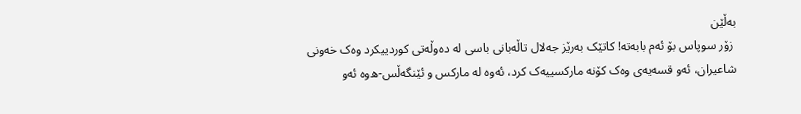به‌ڵێن
 زۆر سوپاس بۆ ئه‌م بابه‌ته! کاتێک به‌رێز جه‌لال تاڵه‌بانی باسی له ده‌وڵه‌تی کوردییکرد وه‌ک خه‌ونی شاعیران، ئه‌و قسه‌یه‌ی وه‌ک کۆنه مارکسییه‌ک کرد، ئه‌وه له مارکس و ئێنگه‌ڵس-ه‌وه ئه‌و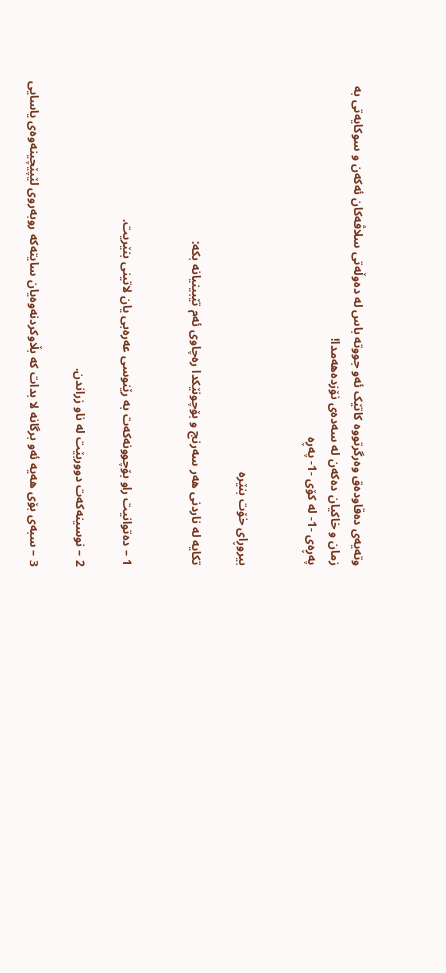وته‌یه‌ی ده‌قاوده‌ق وه‌رگرتووه کاتێک ئه‌و جووته باس له ده‌وڵه‌تی سلاڤه‌کان ئه‌که‌ن و سوکایه‌تی به زمان و خاکیان ده‌که‌ن له سه‌ده‌ی نۆزده‌هه‌مدا!
په‌ڕه‌ی -1- له‌ کۆی -1- په‌ڕه‌


بیروڕای خۆت بنێره‌

تکایه‌ له‌ ناردنی هه‌ر سه‌رنج و بۆچونێکدا ره‌چاوی ئه‌م تێبینیانه‌ بکه‌:


1 – ده‌توانیت راو بۆچوونه‌که‌ت به‌ رێنوسی عه‌ره‌بی یان لاتینی بنێریت.

2 – نوسینه‌که‌ت دووربێت له‌ ناو زراندن.

3 – سبه‌ی بۆی هه‌یه‌ ئه‌و برگانه‌ لا بدات که‌ بڵاوکردنه‌وه‌یان سایته‌که‌ روبه‌روی لێپێچینه‌وه‌ی یاسایی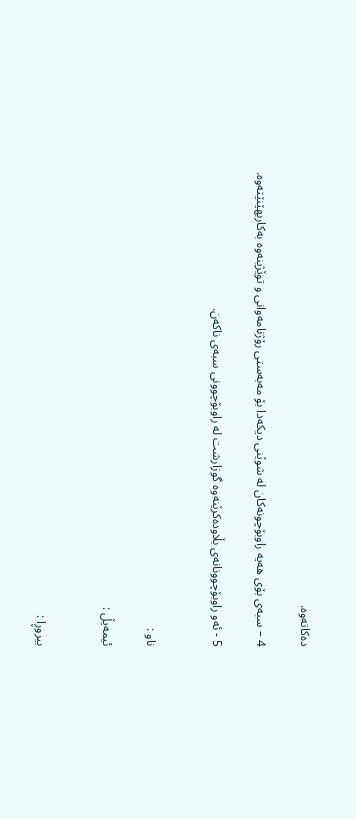ده‌کاته‌وه‌.

4 – سبه‌ی بۆی هه‌یه‌ راوبۆچونه‌کان له‌ شوێنی دیکه‌دا بۆ مه‌به‌ستی رۆژنامه‌وانی و توێژینه‌وه‌ به‌کاربهێنێته‌وه‌.

5 - ئه‌و راوبۆچوونانه‌ی بڵاوده‌کرێنه‌وه‌ گوزارشت له‌ راوبۆچوونی سبه‌ی ناکه‌ن.


ناو :

ئیمه‌یڵ :


بیروڕا :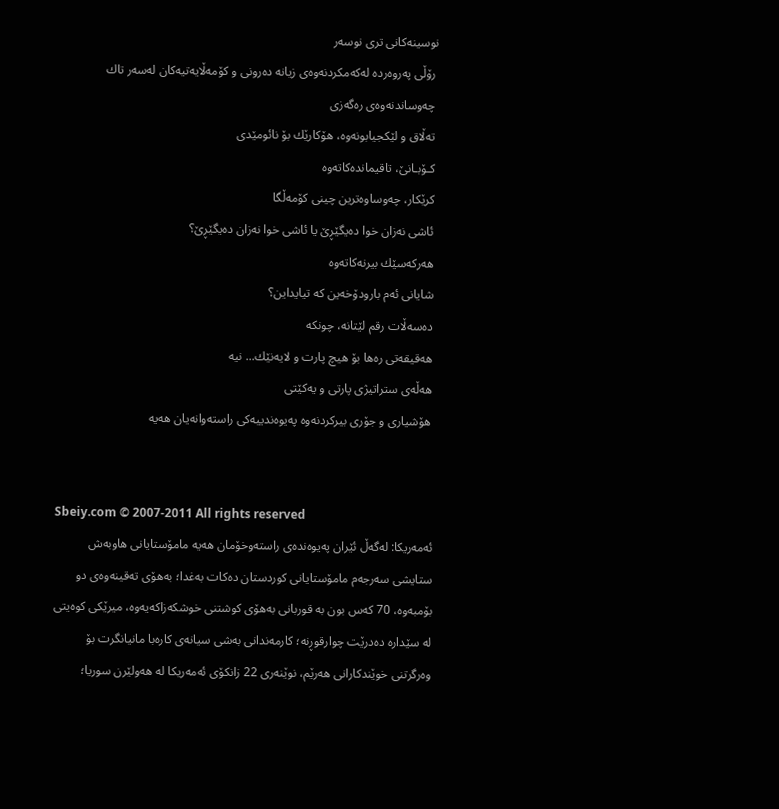نوسینه‌کانی تری نوسه‌ر
 رۆڵی‌ په‌روه‌رده‌ له‌كه‌مكردنه‌وه‌ی‌ زیانه‌ ده‌رونی‌ و كۆمه‌ڵایه‌تیه‌كان له‌سه‌ر تاك
 چه‌وساندنه‌وه‌ی‌ ره‌گه‌زی‌
 ته‌ڵاق و لێكجیابونه‌وه‌، هۆكارێك بۆ نائومێدی‌
 كـۆبـانێ‌، تاقیمانده‌كاته‌وه‌
 كرێكار، چه‌وساوه‌ترین چینی‌ كۆمه‌ڵگا
 ئاشی‌ نه‌زان خوا ده‌یگێڕێ‌ یا ئاشی‌ خوا نه‌زان ده‌یگێڕێ؟
 هه‌ركه‌سێك بیرنه‌كاته‌وه‌
 شایانی‌ ئه‌م بارودۆخه‌ین كه‌ تیایداین؟
 ده‌سه‌ڵات رقم لێتانه‌، چونكه‌
 هه‌قیقه‌تی‌ ره‌ها بۆ هیچ پارت و لایه‌نێك... نیه‌
 هه‌ڵه‌ی‌ ستراتیژی‌ پارتی‌ و یه‌كێتی‌
 هۆشیاری و جۆری بیركردنه‌وه‌ په‌یوه‌ندییه‌كی راسته‌وانه‌یان هه‌یه‌


Sbeiy.com © 2007-2011 All rights reserved
ئه‌مه‌ریكا: له‌گه‌ڵ ئێران په‌یوه‌نده‌ی‌ راسته‌وخۆمان هه‌یه‌ مامۆستایانی هاوبه‌ش ستایشی سه‌رجه‌م مامۆستایانی‌ كوردستان ده‌كات به‌غدا؛ به‌هۆی ته‌قینه‌وه‌ی دو بۆمبه‌وه، 70 كه‌س بون به‌ قوربانی‌ به‌هۆی‌ كوشتنی‌ خوشكه‌زاكه‌یه‌وه‌، میرێكی كوه‌یتی‌ له‌ سێداره‌ ده‌درێت چوارقوڕنه‌؛ كارمه‌ندانی به‌شی سیانه‌ی كاره‌با مانیانگرت بۆ وه‌رگرتنی خوێندكارانی هه‌رێم، نوێنه‌ری‌ 22 زانكۆی‌ ئه‌مه‌ریكا له‌ هه‌ولێرن سوریا؛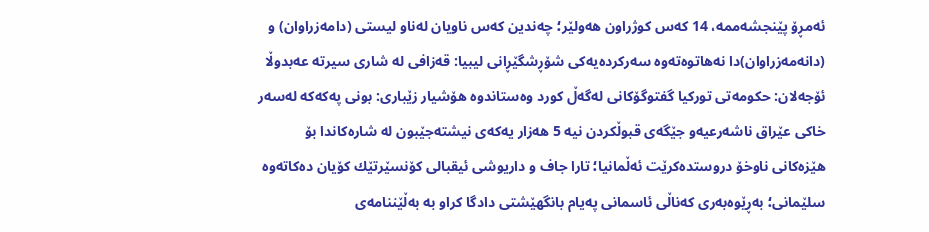ئه‌مڕۆ پێنجشه‌ممه‌، 14 كه‌س كوژراون هه‌ولێر؛ چه‌ندین كه‌س ناویان له‌ناو ليستى (دامه‌زراوان) و (دانه‌مه‌زراوان)دا نه‌هاتوه‌ته‌وه‌ سه‌ركرده‌یه‌كی شۆڕشگێڕانی‌ لیبیا: قه‌زافی له‌ شاری‌ سیرته‌ عه‌بدوڵا ئۆجه‌لان: حكومه‌تی‌ توركیا گفتوگۆكانی‌ له‌گه‌ڵ كورد وه‌ستاندوه‌ هۆشیار زێباری‌: بونی په‌كه‌كه‌ له‌سه‌ر خاكی عێراق ناشه‌رعیه‌و جێگه‌ی‌ قبوڵكردن نیه‌ 5 هه‌زار یه‌كه‌ی‌ نیشته‌جێبون له‌ شاره‌كاندا بۆ هێزه‌كانی ناوخۆ دروستده‌كرێت ئه‌ڵمانیا؛ تارا جاف و داریوشی‌ ئیقبالی‌ كۆنسێرتێك كۆیان ده‌كاته‌وه‌ سلێمانی؛ به‌ڕێوه‌به‌ری كه‌ناڵی ئاسمانی په‌یام بانگهێشتی دادگا کراو به‌ به‌ڵێننامه‌ی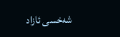شه‌خسی ئازاد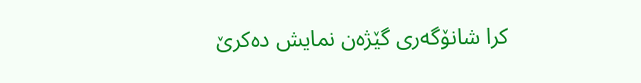کرا شانۆگه‌ری‌ گێژه‌ن نمایش ده‌كرێ